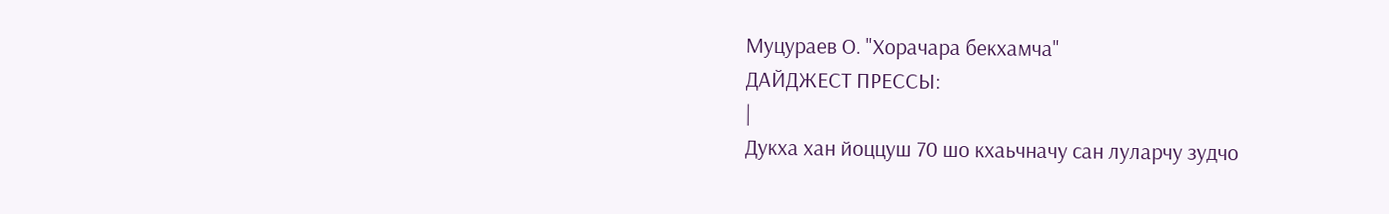Муцураев О. "Хорачара бекхамча"
ДАЙДЖЕСТ ПРЕССЫ:
|
Дукха хан йоццуш 70 шо кхаьчначу сан луларчу зудчо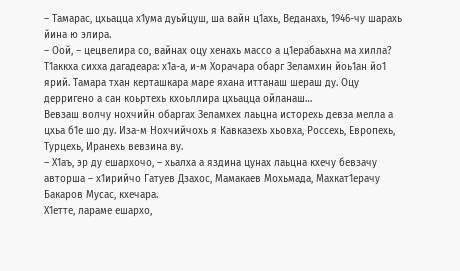– Тамарас, цхьацца х1ума дуьйцуш, ша вайн ц1ахь, Веданахь, 1946-чу шарахь йина ю элира.
– Оой, – цецвелира со, вайнах оцу хенахь массо а ц1ерабаьхна ма хилла? Т1аккха сихха дагадеара: х1а-а, и-м Хорачара обарг Зеламхин йоь1ан йо1 ярий. Тамара тхан керташкара маре яхана иттанаш шераш ду. Оцу дерригено а сан коьртехь кхоьллира цхьацца ойланаш…
Вевзаш волчу нохчийн обаргах Зеламхех лаьцна исторехь девза мелла а цхьа б1е шо ду. Иза-м Нохчийчохь я Кавказехь хьовха, Россехь, Европехь, Турцехь, Иранехь вевзина ву.
– Х1аъ, эр ду ешархочо, – хьалха а яздина цунах лаьцна кхечу бевзачу авторша – х1ирийчо Гатуев Дзахос, Мамакаев Мохьмада, Махкат1ерачу Бакаров Мусас, кхечара.
Х1етте, лараме ешархо,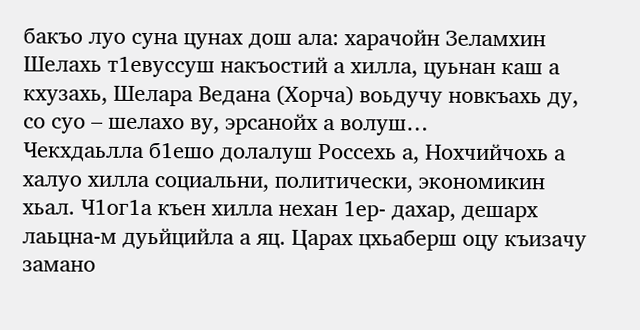бакъо луо суна цунах дош ала: харачойн Зеламхин Шелахь т1евуссуш накъостий а хилла, цуьнан каш а кхузахь, Шелара Ведана (Хорча) воьдучу новкъахь ду, со суо – шелахо ву, эрсанойх а волуш…
Чекхдаьлла б1ешо долалуш Россехь а, Нохчийчохь а халуо хилла социальни, политически, экономикин хьал. Ч1ог1а къен хилла нехан 1ер- дахар, дешарх лаьцна-м дуьйцийла а яц. Царах цхьаберш оцу къизачу замано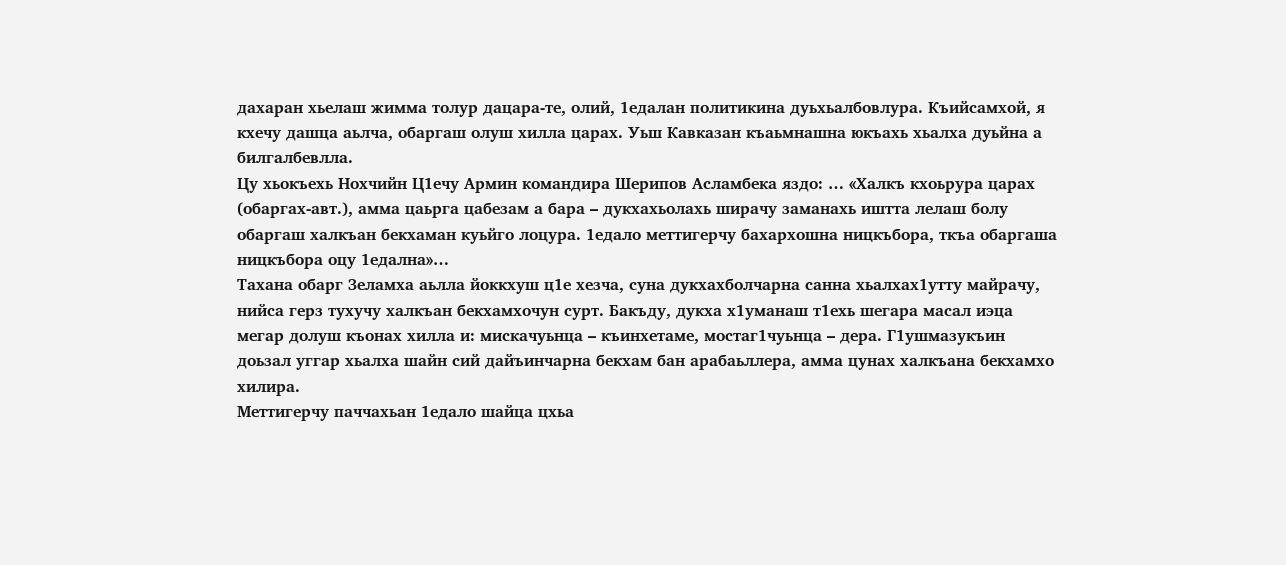дахаран хьелаш жимма толур дацара-те, олий, 1едалан политикина дуьхьалбовлура. Къийсамхой, я кхечу дашца аьлча, обаргаш олуш хилла царах. Уьш Кавказан къаьмнашна юкъахь хьалха дуьйна а билгалбевлла.
Цу хьокъехь Нохчийн Ц1ечу Армин командира Шерипов Асламбека яздо: … «Халкъ кхоьрура царах (обаргах-авт.), амма цаьрга цабезам а бара – дукхахьолахь ширачу заманахь иштта лелаш болу обаргаш халкъан бекхаман куьйго лоцура. 1едало меттигерчу бахархошна ницкъбора, ткъа обаргаша ницкъбора оцу 1едална»…
Тахана обарг Зеламха аьлла йоккхуш ц1е хезча, суна дукхахболчарна санна хьалхах1утту майрачу, нийса герз тухучу халкъан бекхамхочун сурт. Бакъду, дукха х1уманаш т1ехь шегара масал иэца мегар долуш къонах хилла и: мискачуьнца – къинхетаме, мостаг1чуьнца – дера. Г1ушмазукъин доьзал уггар хьалха шайн сий дайъинчарна бекхам бан арабаьллера, амма цунах халкъана бекхамхо хилира.
Меттигерчу паччахьан 1едало шайца цхьа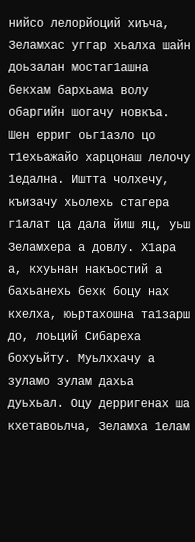нийсо лелорйоций хиъча, Зеламхас уггар хьалха шайн доьзалан мостаг1ашна бекхам бархьама волу обаргийн шогачу новкъа. Шен ерриг оьг1азло цо т1ехьажайо харцонаш лелочу 1едална. Иштта чолхечу, къизачу хьолехь стагера г1алат ца дала йиш яц, уьш Зеламхера а довлу. Х1ара а, кхуьнан накъостий а бахьанехь бехк боцу нах кхелха, юьртахошна та1зарш до, лоьций Сибареха бохуьйту. Муьлххачу а зуламо зулам дахьа дуьхьал. Оцу дерригенах ша кхетавоьлча, Зеламха 1елам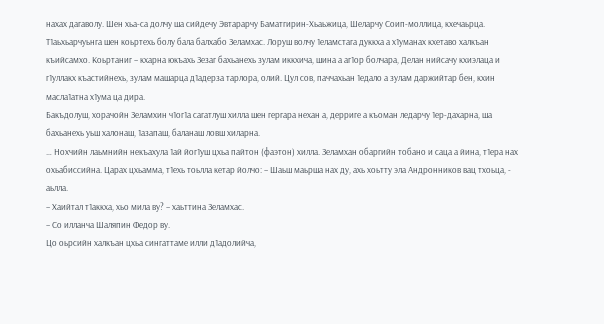нахах дагаволу. Шен хьа-са долчу ша сийдечу Эвтарарчу Баматгирин-Хьаьжица, Шеларчу Соип-моллица, кхечаьрца.
Т1аьхьарчуьнга шен коьртехь болу бала балхабо Зеламхас. Лоруш волчу 1еламстага дуккха а х1уманах кхетаво халкъан къийсамхо. Коьртаниг – кхарна юкъахь Зезаг бахьанехь зулам иккхича, шина а аг1ор болчара, Делан нийсачу кхиэлаца и г1уллакх къастийнехь, зулам машарца д1адерза тарлора, олий. Цул сов, паччахьан 1едало а зулам даржийтар бен, кхин масла1атна х1ума ца дира.
Бакъдолуш, хорачойн Зеламхин ч1ог1а сагатлуш хилла шен гергара нехан а, дерриге а къоман ледарчу 1ер-дахарна, ша бахьанехь уьш халонаш, 1азапаш, баланаш ловш хиларна.
… Нохчийн лаьмнийн некъахула 1ай йог1уш цхьа пайтон (фаэтон) хилла. Зеламхан обаргийн тобано и саца а йина, т1ера нах охьабиссийна. Царах цхьамма, т1ехь тоьлла кетар йолчо: – Шаьш маьрша нах ду, ахь хоьтту эла Андронников вац тхоьца, - аьлла.
– Хаийтал т1аккха, хьо мила ву? – хаьттина Зеламхас.
– Со илланча Шаляпин Федор ву.
Цо оьрсийн халкъан цхьа сингаттаме илли д1адолийча,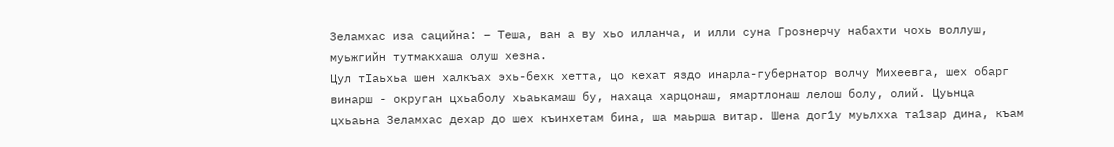Зеламхас иза сацийна: – Теша, ван а ву хьо илланча, и илли суна Грознерчу набахти чохь воллуш, муьжгийн тутмакхаша олуш хезна.
Цул тIаьхьа шен халкъах эхь-бехк хетта, цо кехат яздо инарла-губернатор волчу Михеевга, шех обарг винарш - округан цхьаболу хьаькамаш бу, нахаца харцонаш, ямартлонаш лелош болу, олий. Цуьнца цхьаьна Зеламхас дехар до шех къинхетам бина, ша маьрша витар. Шена дог1у муьлхха та1зар дина, къам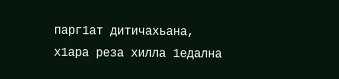парг1ат дитичахьана, х1ара реза хилла 1едална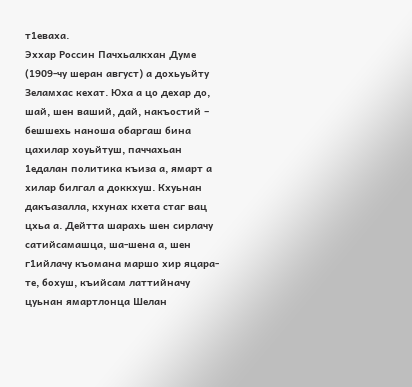т1еваха.
Эххар Россин Пачхьалкхан Думе (1909-чу шеран август) а дохьуьйту Зеламхас кехат. Юха а цо дехар до, шай, шен ваший, дай, накъостий – бешшехь наноша обаргаш бина цахилар хоуьйтуш, паччахьан 1едалан политика къиза а, ямарт а хилар билгал а доккхуш. Кхуьнан дакъазалла, кхунах кхета стаг вац цхьа а. Дейтта шарахь шен сирлачу сатийсамашца, ша-шена а, шен г1ийлачу къомана маршо хир яцара-те, бохуш, къийсам латтийначу цуьнан ямартлонца Шелан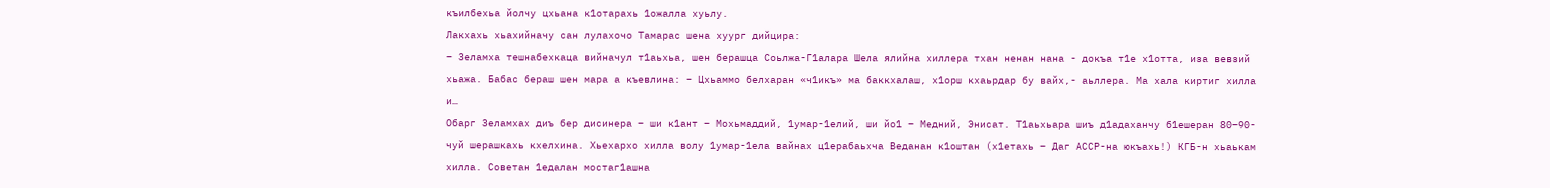къилбехьа йолчу цхьана к1отарахь 1ожалла хуьлу.
Лакхахь хьахийначу сан лулахочо Тамарас шена хуург дийцира:
– Зеламха тешнабехкаца вийначул т1аьхьа, шен берашца Соьлжа-Г1алара Шела ялийна хиллера тхан ненан нана - докъа т1е х1отта, иза вевзий хьажа. Бабас бераш шен мара а къевлина: – Цхьаммо белхаран «ч1икъ» ма баккхалаш, х1орш кхаьрдар бу вайх,- аьллера. Ма хала киртиг хилла и…
Обарг Зеламхах диъ бер дисинера – ши к1ант – Мохьмаддий, 1умар-1елий, ши йо1 – Медний, Энисат. Т1аьхьара шиъ д1адаханчу б1ешеран 80–90-чуй шерашкахь кхелхина. Хьехархо хилла волу 1умар-1ела вайнах ц1ерабаьхча Веданан к1оштан (х1етахь – Даг АССР-на юкъахь!) КГБ-н хьаькам хилла. Советан 1едалан мостаг1ашна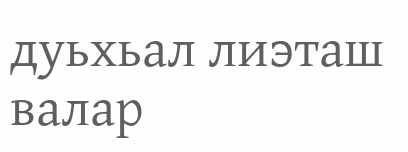дуьхьал лиэташ валар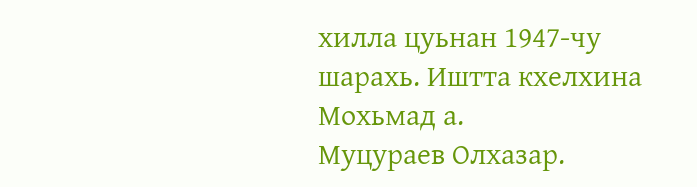хилла цуьнан 1947-чу шарахь. Иштта кхелхина Мохьмад а.
Муцураев Олхазар.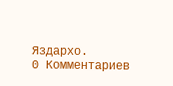Яздархо.
0 Комментариев